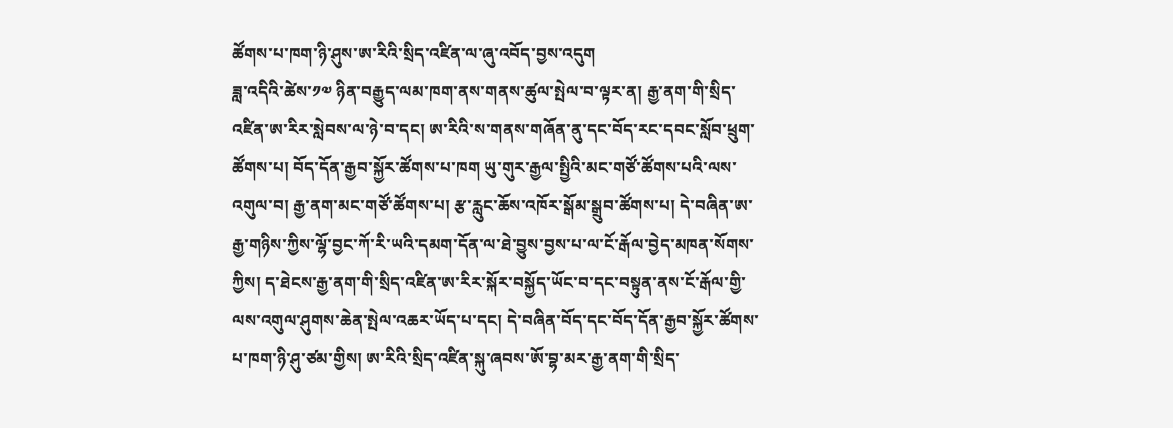ཚོགས་པ་ཁག་ཉི་ཤུས་ཨ་རིའི་སྲིད་འཛིན་ལ་ཞུ་འབོད་བྱས་འདུག
ཟླ་འདིའི་ཚེས་༡༧ ཉིན་བརྒྱུད་ལམ་ཁག་ནས་གནས་ཚུལ་སྤེལ་བ་ལྟར་ན། རྒྱ་ནག་གི་སྲིད་འཛིན་ཨ་རིར་སླེབས་ལ་ཉེ་བ་དང། ཨ་རིའི་ས་གནས་གཞོན་ནུ་དང་བོད་རང་དབང་སློབ་ཕྲུག་ཚོགས་པ། བོད་དོན་རྒྱབ་སྐྱོར་ཚོགས་པ་ཁག ཡུ་གུར་རྒྱལ་སྤྱིའི་མང་གཙོ་ཚོགས་པའི་ལས་འགུལ་བ། རྒྱ་ནག་མང་གཙོ་ཚོགས་པ། རྩ་རླུང་ཆོས་འཁོར་སྒོམ་སྒྲུབ་ཚོགས་པ། དེ་བཞིན་ཨ་རྒྱ་གཉིས་ཀྱིས་ལྷོ་བྱང་ཀོ་རི་ཡའི་དམག་དོན་ལ་ཐེ་བྱུས་བྱས་པ་ལ་ངོ་རྒོལ་བྱེད་མཁན་སོགས་ཀྱིས། ད་ཐེངས་རྒྱ་ནག་གི་སྲིད་འཛིན་ཨ་རིར་སྐོར་བསྐྱོད་ཡོང་བ་དང་བསྟུན་ནས་ངོ་རྒོལ་གྱི་ལས་འགུལ་ཤུགས་ཆེན་སྤེལ་འཆར་ཡོད་པ་དང། དེ་བཞིན་བོད་དང་བོད་དོན་རྒྱབ་སྐྱོར་ཚོགས་པ་ཁག་ཉི་ཤུ་ཙམ་གྱིས། ཨ་རིའི་སྲིད་འཛིན་སྐུ་ཞབས་ཨོ་བྷ་མར་རྒྱ་ནག་གི་སྲིད་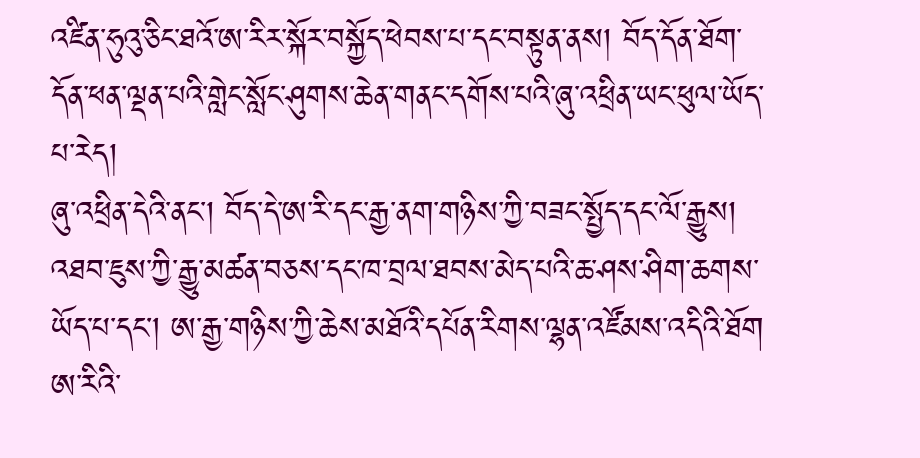འཛིན་ཧུའུ་ཅིང་ཐའོ་ཨ་རིར་སྐོར་བསྐྱོད་ཕེབས་པ་དང་བསྟུན་ནས། བོད་དོན་ཐོག་དོན་ཕན་ལྡན་པའི་གླེང་སློང་ཤུགས་ཆེན་གནང་དགོས་པའི་ཞུ་འཕྲིན་ཡང་ཕུལ་ཡོད་པ་རེད།
ཞུ་འཕྲིན་དེའི་ནང་། བོད་དེ་ཨ་རི་དང་རྒྱ་ནག་གཉིས་ཀྱི་བཟང་སྤྱོད་དང་ལོ་རྒྱུས། འཐབ་ཇུས་ཀྱི་རྒྱུ་མཚན་བཅས་དང་ཁ་བྲལ་ཐབས་མེད་པའི་ཆ་ཤས་ཤིག་ཆགས་ཡོད་པ་དང། ཨ་རྒྱ་གཉིས་ཀྱི་ཆེས་མཐོའི་དཔོན་རིགས་ལྷན་འཛོམས་འདིའི་ཐོག ཨ་རིའི་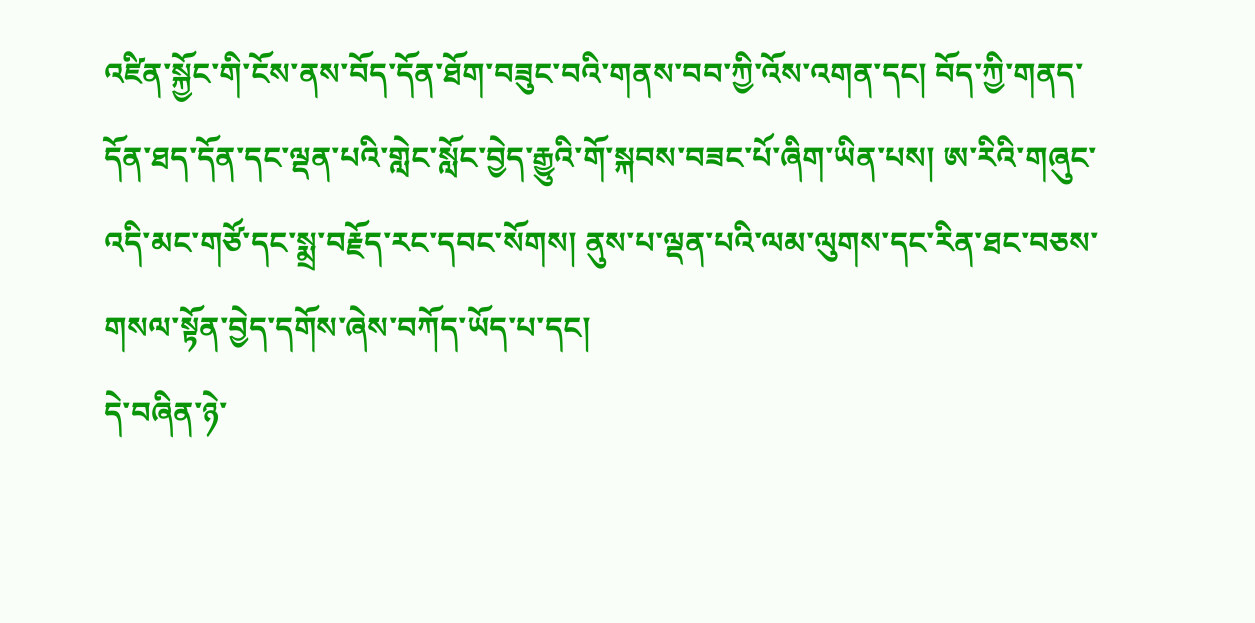འཛིན་སྐྱོང་གི་ངོས་ནས་བོད་དོན་ཐོག་བཟུང་བའི་གནས་བབ་ཀྱི་འོས་འགན་དང། བོད་ཀྱི་གནད་དོན་ཐད་དོན་དང་ལྡན་པའི་གླེང་སློང་བྱེད་རྒྱུའི་གོ་སྐབས་བཟང་པོ་ཞིག་ཡིན་པས། ཨ་རིའི་གཞུང་འདི་མང་གཙོ་དང་སྨྲ་བརྗོད་རང་དབང་སོགས། ནུས་པ་ལྡན་པའི་ལམ་ལུགས་དང་རིན་ཐང་བཅས་གསལ་སྟོན་བྱེད་དགོས་ཞེས་བཀོད་ཡོད་པ་དང།
དེ་བཞིན་ཉེ་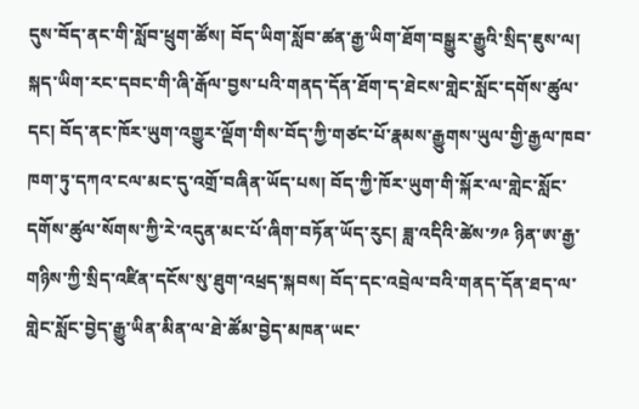དུས་བོད་ནང་གི་སློབ་ཕྲུག་ཚོས། བོད་ཡིག་སློབ་ཚན་རྒྱ་ཡིག་ཐོག་བསྒྱུར་རྒྱུའི་སྲིད་ཇུས་ལ། སྐད་ཡིག་རང་དབང་གི་ཞི་རྒོལ་བྱས་པའི་གནད་དོན་ཐོག་ད་ཐེངས་གླེང་སློང་དགོས་ཚུལ་དང། བོད་ནང་ཁོར་ཡུག་འགྱུར་ལྡོག་གིས་བོད་ཀྱི་གཙང་པོ་རྣམས་རྒྱུགས་ཡུལ་གྱི་རྒྱལ་ཁབ་ཁག་ཏུ་དཀའ་ངལ་མང་དུ་འགྲོ་བཞིན་ཡོད་པས། བོད་ཀྱི་ཁོར་ཡུག་གི་སྐོར་ལ་གླེང་སློང་དགོས་ཚུལ་སོགས་ཀྱི་རེ་འདུན་མང་པོ་ཞིག་བཏོན་ཡོད་རུང། ཟླ་འདིའི་ཚེས་༡༩ ཉིན་ཨ་རྒྱ་གཉིས་ཀྱི་སྲིད་འཛིན་དངོས་སུ་ཐུག་འཕྲད་སྐབས། བོད་དང་འབྲེལ་བའི་གནད་དོན་ཐད་ལ་གླེང་སློང་བྱེད་རྒྱུ་ཡིན་མིན་ལ་ཐེ་ཚོམ་བྱེད་མཁན་ཡང་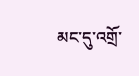མང་དུ་འགྲོ་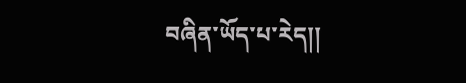བཞིན་ཡོད་པ་རེད།།